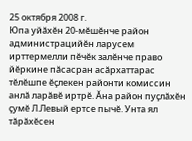25 октября 2008 г.
Юпа уйăхĕн 20-мĕшĕнче район администрацийĕн ларусем ирттермелли пĕчĕк залĕнче право йĕркине пăсасран асăрхаттарас тĕлĕшпе ĕçлекен районти комиссин анлă ларăвĕ иртрĕ. Ăна район пуçлăхĕн çумĕ Л.Левый ертсе пычĕ. Унта ял тăрăхĕсен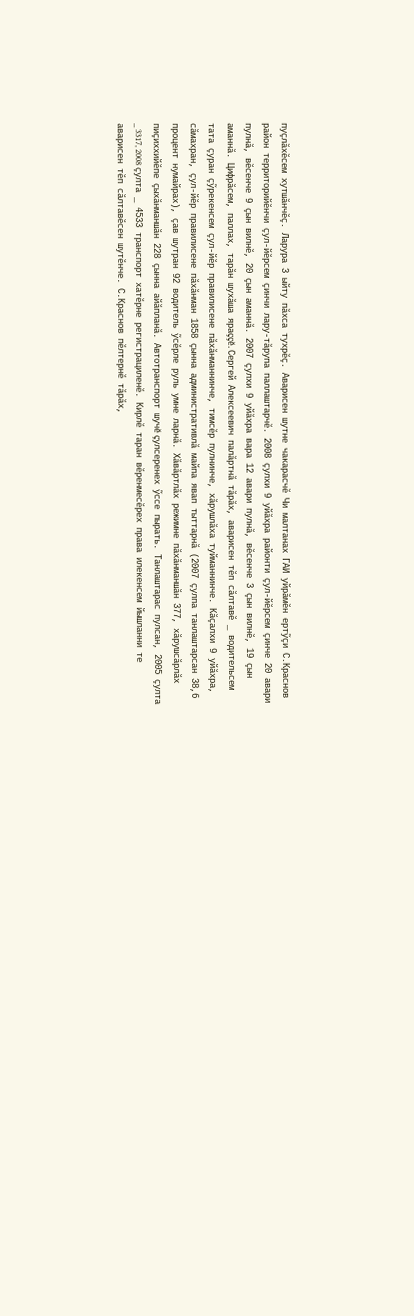пуçлăхĕсем хутшăнчĕç. Ларура 3 ыйту пăхса тухрĕç. Аварисен шутне чакарасчĕ Чи малтанах ГАИ уйрăмĕн ертỹçи С.Краснов район территорийĕнчи çул-йĕрсем çинчи лару-тăрупа паллаштарчĕ. 2008 çулхи 9 уйăхра районти çул-йĕрсем çинче 20 авари пулнă, вĕсенче 9 çын вилнĕ, 20 çын аманнă. 2007 çулхи 9 уйăхра вара 12 авари пулнă, вĕсенче 3 çын вилнĕ, 19 çын аманнă. Цифрăсем, паллах, тарăн шухăша яраççĕ. Сергей Алексеевич палăртнă тăрăх, аварисен тĕп сăлтавĕ _ водительсем тата çуран çỹрекенсем çул-йĕр правилисене пăхăнманнинче, тимсĕр пулнинче, хăрушлăха туйманнинче. Кăçалхи 9 уйăхра, сăмахран, çул-йĕр правилисене пăхăнман 1858 çынна административлă майпа явап тыттарнă (2007 çулпа танлаштарсан 38,6 процент нумайрах), çав шутран 92 водитель ỹсĕрле руль умне ларнă. Хăвăртлăх режимне пăхăнманшăн 377, хăрушсăрлăх пиçиххийĕпе çыхăнманшăн 228 çынна айăпланă. Автотранспорт шучĕ çулсеренех ỹссе пырать. Танлаштарас пулсан, 2005 çулта _ 3317, 2008 çулта _ 4533 транспорт хатĕрне регистрациленĕ. Кирлĕ таран вĕренмесĕрех права илекенсем йышланни те аварисен тĕп сăлтавĕсен шутĕнче. С.Краснов пĕлтернĕ тăрăх,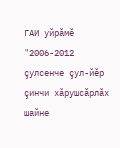ГАИ уйрăмĕ "2006-2012 çулсенче çул-йĕр çинчи хăрушсăрлăх шайне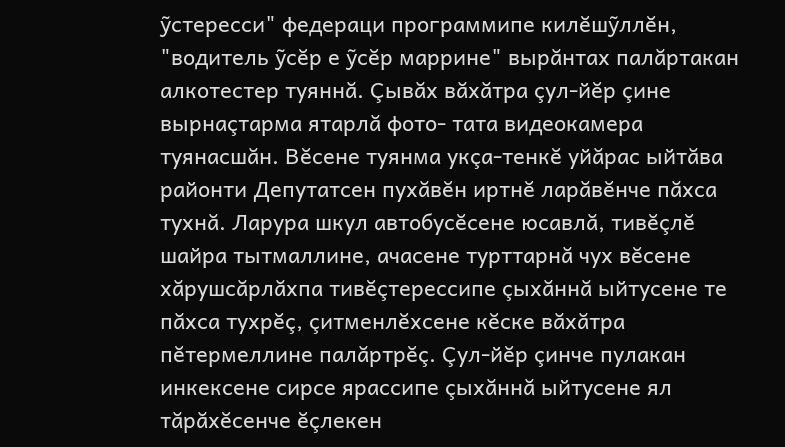ỹстересси" федераци программипе килĕшỹллĕн, "водитель ỹсĕр е ỹсĕр маррине" вырăнтах палăртакан алкотестер туяннă. Çывăх вăхăтра çул-йĕр çине вырнаçтарма ятарлă фото- тата видеокамера туянасшăн. Вĕсене туянма укçа-тенкĕ уйăрас ыйтăва районти Депутатсен пухăвĕн иртнĕ ларăвĕнче пăхса тухнă. Ларура шкул автобусĕсене юсавлă, тивĕçлĕ шайра тытмаллине, ачасене турттарнă чух вĕсене хăрушсăрлăхпа тивĕçтерессипе çыхăннă ыйтусене те пăхса тухрĕç, çитменлĕхсене кĕске вăхăтра пĕтермеллине палăртрĕç. Çул-йĕр çинче пулакан инкексене сирсе ярассипе çыхăннă ыйтусене ял тăрăхĕсенче ĕçлекен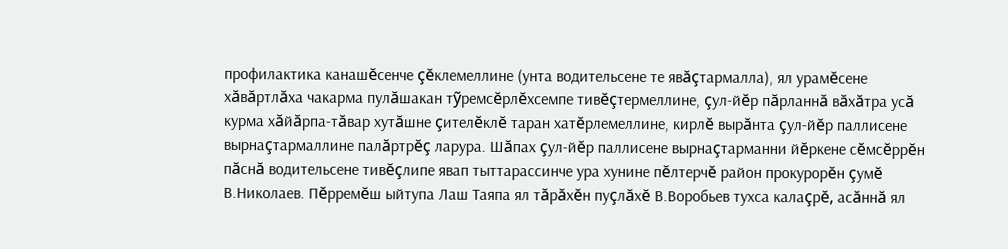профилактика канашĕсенче çĕклемеллине (унта водительсене те явăçтармалла), ял урамĕсене хăвăртлăха чакарма пулăшакан тỹремсĕрлĕхсемпе тивĕçтермеллине, çул-йĕр пăрланнă вăхăтра усă курма хăйăрпа-тăвар хутăшне çителĕклĕ таран хатĕрлемеллине, кирлĕ вырăнта çул-йĕр паллисене вырнаçтармаллине палăртрĕç ларура. Шăпах çул-йĕр паллисене вырнаçтарманни йĕркене сĕмсĕррĕн пăснă водительсене тивĕçлипе явап тыттарассинче ура хунине пĕлтерчĕ район прокурорĕн çумĕ В.Николаев. Пĕрремĕш ыйтупа Лаш Таяпа ял тăрăхĕн пуçлăхĕ В.Воробьев тухса калаçрĕ, асăннă ял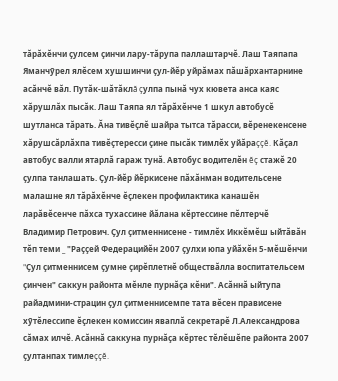тăрăхĕнчи çулсем çинчи лару-тăрупа паллаштарчĕ. Лаш Таяпапа Яманчỹрел ялĕсем хушшинчи çул-йĕр уйрăмах пăшăрхантарнине асăнчĕ вăл. Путăк-шăтăклă çулпа пынă чух кювета анса каяс хăрушлăх пысăк. Лаш Таяпа ял тăрăхĕнче 1 шкул автобусĕ шутланса тăрать. Ăна тивĕçлĕ шайра тытса тăрасси, вĕренекенсене хăрушсăрлăхпа тивĕçтересси çине пысăк тимлĕх уйăраççĕ. Кăçал автобус валли ятарлă гараж тунă. Автобус водителĕн ĕç стажĕ 20 çулпа танлашать. Çул-йĕр йĕркисене пăхăнман водительсене малашне ял тăрăхĕнче ĕçлекен профилактика канашĕн ларăвĕсенче пăхса тухассине йăлана кĕртессине пĕлтерчĕ Владимир Петрович. Çул çитменнисене - тимлĕх Иккĕмĕш ыйтăвăн тĕп теми _ "Раççей Федерацийĕн 2007 çулхи юпа уйăхĕн 5-мĕшĕнчи "Çул çитменнисем çумне çирĕплетнĕ обществăлла воспитательсем çинчен" саккун районта мĕнле пурнăçа кĕни". Асăннă ыйтупа райадмини-страцин çул çитменнисемпе тата вĕсен прависене хỹтĕлессипе ĕçлекен комиссин яваплă секретарĕ Л.Александрова сăмах илчĕ. Асăннă саккуна пурнăçа кĕртес тĕлĕшĕпе районта 2007 çултанпах тимлеççĕ.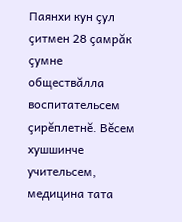Паянхи кун çул çитмен 28 çамрăк çумне обществăлла воспитательсем çирĕплетнĕ. Вĕсем хушшинче учительсем, медицина тата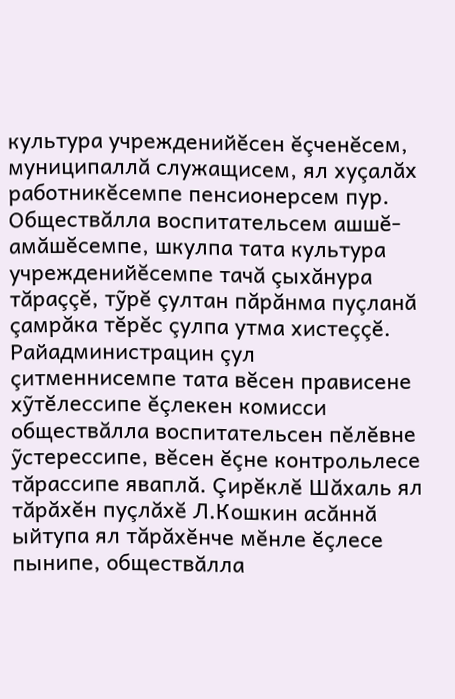культура учрежденийĕсен ĕçченĕсем, муниципаллă служащисем, ял хуçалăх работникĕсемпе пенсионерсем пур. Обществăлла воспитательсем ашшĕ-амăшĕсемпе, шкулпа тата культура учрежденийĕсемпе тачă çыхăнура тăраççĕ, тỹрĕ çултан пăрăнма пуçланă çамрăка тĕрĕс çулпа утма хистеççĕ. Райадминистрацин çул çитменнисемпе тата вĕсен прависене хỹтĕлессипе ĕçлекен комисси обществăлла воспитательсен пĕлĕвне ỹстерессипе, вĕсен ĕçне контрольлесе тăрассипе яваплă. Çирĕклĕ Шăхаль ял тăрăхĕн пуçлăхĕ Л.Кошкин асăннă ыйтупа ял тăрăхĕнче мĕнле ĕçлесе пынипе, обществăлла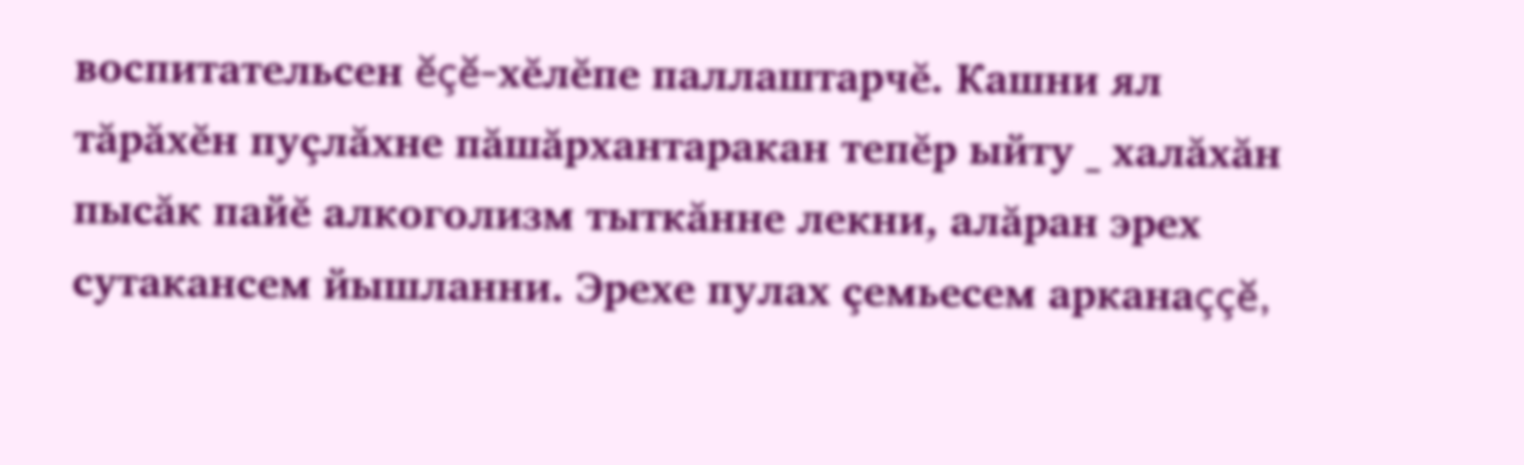воспитательсен ĕçĕ-хĕлĕпе паллаштарчĕ. Кашни ял тăрăхĕн пуçлăхне пăшăрхантаракан тепĕр ыйту _ халăхăн пысăк пайĕ алкоголизм тыткăнне лекни, алăран эрех сутакансем йышланни. Эрехе пулах çемьесем арканаççĕ,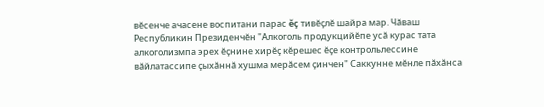вĕсенче ачасене воспитани парас ĕç тивĕçлĕ шайра мар. Чăваш Республикин Президенчĕн "Алкоголь продукцийĕпе усă курас тата алкоголизмпа эрех ĕçнине хирĕç кĕрешес ĕçе контрольлессине вăйлатассипе çыхăннă хушма мерăсем çинчен" Саккунне мĕнле пăхăнса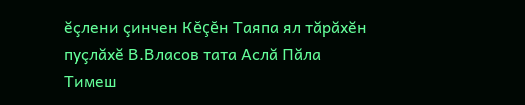ĕçлени çинчен Кĕçĕн Таяпа ял тăрăхĕн пуçлăхĕ В.Власов тата Аслă Пăла Тимеш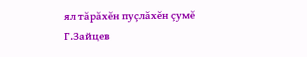ял тăрăхĕн пуçлăхĕн çумĕ Г.Зайцев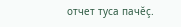отчет туса пачĕç.